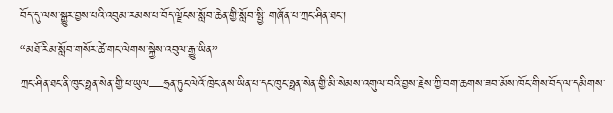བོད་དུ་ལས་སྒྱུར་བྱས་པའི་འབུམ་རམས་པ་བོད་ལྗོངས་སློབ་ཆེན་གྱི་སློབ་སྤྱི་ གཞོན་པ་ཀྲང་ཤིན་ཐང་།
“མཐོ་རིམ་སློབ་གསོར་ཚེ་གང་ལེགས་སྐྱེས་འབུལ་རྒྱུ་ཡིན”
ཀྲང་ཤིན་ཐང་ནི་ཁུང་ཧྥན་སེན་གྱི་ཕ་ཡུལ—ཧྲན་ཏུང་ལེའོ་ཁྲེང་ནས་ཡིན་པ་དང་ཁུང་ཧྥན་སེན་གྱི་མི་སེམས་འགུལ་བའི་བྱས་རྗེས་ཀྱི་བག་ཆགས་ཟབ་མོས་ཁོང་གིས་བོད་ལ་དམིགས་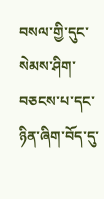བསལ་གྱི་དུང་སེམས་ཤིག་བཅངས་པ་དང་ཉིན་ཞིག་བོད་དུ་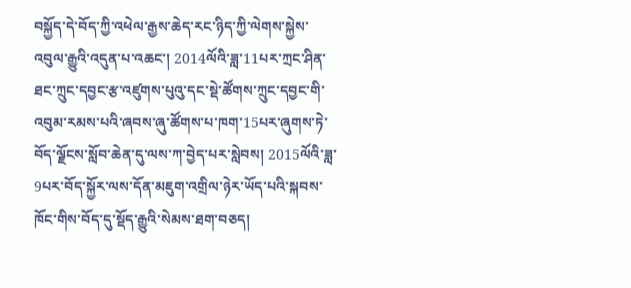བསྐྱོད་དེ་བོད་ཀྱི་འཕེལ་རྒྱས་ཆེད་རང་ཉིད་ཀྱི་ལེགས་སྐྱེས་འབུལ་རྒྱུའི་འདུན་པ་འཆང་། 2014ལོའི་ཟླ་11པར་ཀྲང་ཤིན་ཐང་ཀྲུང་དབྱང་རྩ་འཛུགས་པུའུ་དང་སྡེ་ཚོགས་ཀྲུང་དབྱང་གི་འབུམ་རམས་པའི་ཞབས་ཞུ་ཚོགས་པ་ཁག་15པར་ཞུགས་ཏེ་བོད་ལྗོངས་སློབ་ཆེན་དུ་ལས་ཀ་བྱེད་པར་སླེབས། 2015ལོའི་ཟླ་9པར་བོད་སྐྱོར་ལས་དོན་མཇུག་འགྲིལ་ཉེར་ཡོད་པའི་སྐབས་ཁོང་གིས་བོད་དུ་སྡོད་རྒྱུའི་སེམས་ཐག་བཅད།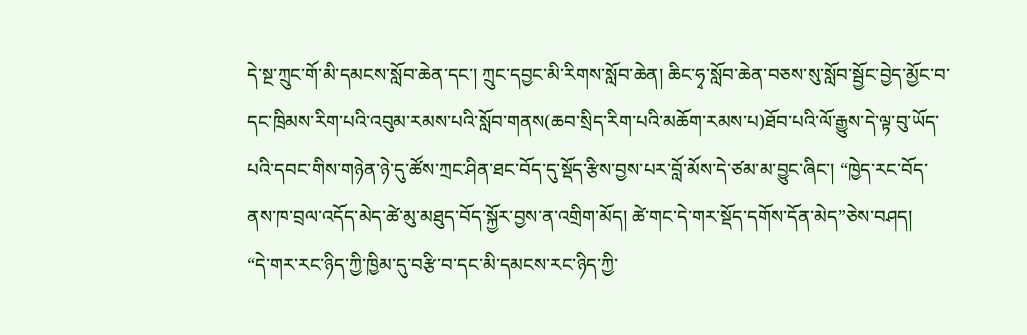དེ་སྔ་ཀྲུང་གོ་མི་དམངས་སློབ་ཆེན་དང་། ཀྲུང་དབྱང་མི་རིགས་སློབ་ཆེན། ཆིང་ཧྭ་སློབ་ཆེན་བཅས་སུ་སློབ་སྦྱོང་བྱེད་མྱོང་བ་དང་ཁྲིམས་རིག་པའི་འབུམ་རམས་པའི་སློབ་གནས(ཆབ་སྲིད་རིག་པའི་མཆོག་རམས་པ)ཐོབ་པའི་ལོ་རྒྱུས་དེ་ལྟ་བུ་ཡོད་པའི་དབང་གིས་གཉེན་ཉེ་དུ་ཚོས་ཀྲང་ཤིན་ཐང་བོད་དུ་སྡོད་རྩིས་བྱས་པར་བློ་མོས་དེ་ཙམ་མ་བྱུང་ཞིང་། “ཁྱེད་རང་བོད་ནས་ཁ་བྲལ་འདོད་མེད་ཚེ་མུ་མཐུད་བོད་སྐྱོར་བྱས་ན་འགྲིག་མོད། ཚེ་གང་དེ་གར་སྡོད་དགོས་དོན་མེད”ཅེས་བཤད།
“དེ་གར་རང་ཉིད་ཀྱི་ཁྱིམ་དུ་བརྩི་བ་དང་མི་དམངས་རང་ཉིད་ཀྱི་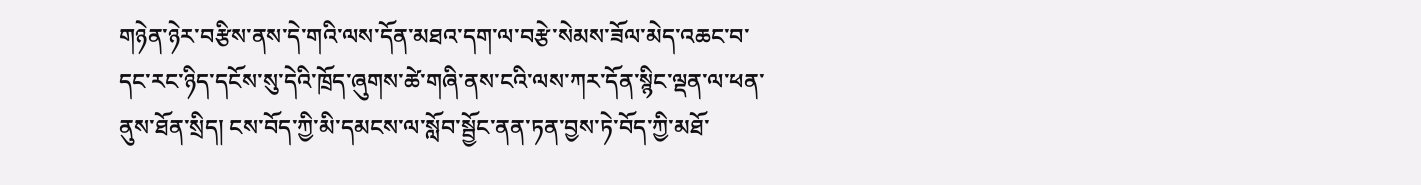གཉེན་ཉེར་བརྩིས་ནས་དེ་གའི་ལས་དོན་མཐའ་དག་ལ་བརྩེ་སེམས་ཟོལ་མེད་འཆང་བ་དང་རང་ཉིད་དངོས་སུ་དེའི་ཁྲོད་ཞུགས་ཚེ་གཞི་ནས་ངའི་ལས་ཀར་དོན་སྙིང་ལྡན་ལ་ཕན་ནུས་ཐོན་སྲིད། ངས་བོད་ཀྱི་མི་དམངས་ལ་སློབ་སྦྱོང་ནན་ཏན་བྱས་ཏེ་བོད་ཀྱི་མཐོ་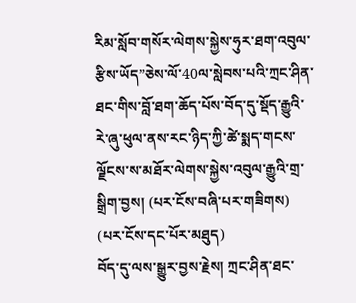རིམ་སློབ་གསོར་ལེགས་སྐྱེས་ཧུར་ཐག་འབུལ་རྩིས་ཡོད”ཅེས་ལོ་40ལ་སླེབས་པའི་ཀྲང་ཤིན་ཐང་གིས་བློ་ཐག་ཆོད་པོས་བོད་དུ་སྡོད་རྒྱུའི་རེ་ཞུ་ཕུལ་ནས་རང་ཉིད་ཀྱི་ཚེ་སྨད་གངས་ལྗོངས་ས་མཐོར་ལེགས་སྐྱེས་འབུལ་རྒྱུའི་གྲ་སྒྲིག་བྱས། (པར་ངོས་བཞི་པར་གཟིགས)
(པར་ངོས་དང་པོར་མཐུད)
བོད་དུ་ལས་སྒྱུར་བྱས་རྗེས། ཀྲང་ཤིན་ཐང་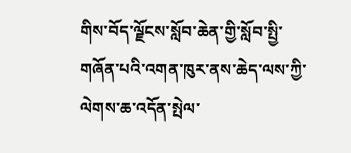གིས་བོད་ལྗོངས་སློབ་ཆེན་གྱི་སློབ་སྤྱི་གཞོན་པའི་འགན་ཁུར་ནས་ཆེད་ལས་ཀྱི་ལེགས་ཆ་འདོན་སྤེལ་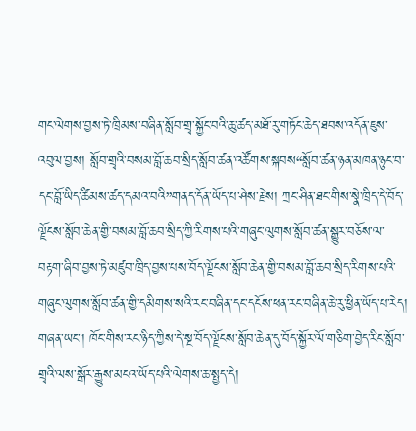གང་ལེགས་བྱས་ཏེ་ཁྲིམས་བཞིན་སློབ་གྲྭ་སྐྱོང་བའི་ཆུ་ཚད་མཐོ་རུ་གཏོང་ཆེད་ཐབས་འདོན་ཇུས་འབུལ་བྱས། སློབ་གྲྭའི་བསམ་བློ་ཆབ་སྲིད་སློབ་ཚན་འཚོགས་སྐབས“སློབ་ཚན་ཉན་མཁན་ཉུང་བ་དང་བློ་ཡིད་ཚིམས་ཚད་དམའ་བའི”གནད་དོན་ཡོད་པ་ཤེས་རྗེས། ཀྲང་ཤིན་ཐང་གིས་སྣེ་ཁྲིད་དེ་བོད་ལྗོངས་སློབ་ཆེན་གྱི་བསམ་བློ་ཆབ་སྲིད་ཀྱི་རིགས་པའི་གཞུང་ལུགས་སློབ་ཚན་སྒྱུར་བཅོས་ལ་བརྟག་ཞིབ་བྱས་ཏེ་མཛུབ་ཁྲིད་བྱས་པས་བོད་ལྗོངས་སློབ་ཆེན་གྱི་བསམ་བློ་ཆབ་སྲིད་རིགས་པའི་གཞུང་ལུགས་སློབ་ཚན་གྱི་དམིགས་སའི་རང་བཞིན་དང་དངོས་ཕན་རང་བཞིན་ཆེ་རུ་ཕྱིན་ཡོད་པ་རེད།
གཞན་ཡང་། ཁོང་གིས་རང་ཉིད་ཀྱིས་དེ་སྔ་བོད་ལྗོངས་སློབ་ཆེན་དུ་བོད་སྐྱོར་ལོ་གཅིག་བྱེད་རིང་སློབ་གྲྭའི་ལས་སྒོར་རྒྱུས་མངའ་ཡོད་པའི་ལེགས་ཆ་སྤྱད་དེ།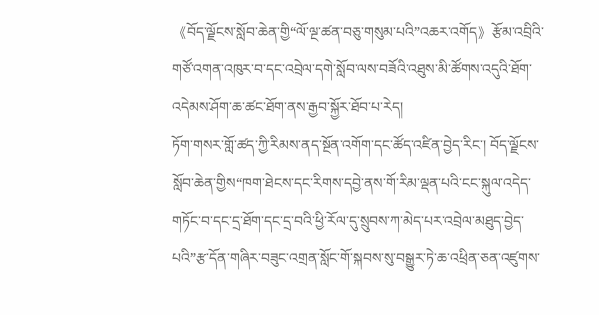《བོད་ལྗོངས་སློབ་ཆེན་གྱི“ལོ་ལྔ་ཚན་བཅུ་གསུམ་པའི”འཆར་འགོད》རྩོམ་འབྲིའི་གཙོ་འགན་འཁུར་བ་དང་འབྲེལ་དགེ་སློབ་ལས་བཟོའི་འཐུས་མི་ཚོགས་འདུའི་ཐོག་འདེམས་ཤོག་ཆ་ཚང་ཐོག་ནས་རྒྱབ་སྐྱོར་ཐོབ་པ་རེད།
ཏོག་གསར་གློ་ཚད་ཀྱི་རིམས་ནད་སྔོན་འགོག་དང་ཚོད་འཛིན་བྱེད་རིང་། བོད་ལྗོངས་སློབ་ཆེན་གྱིས“ཁག་ཐེངས་དང་རིགས་དབྱེ་ནས་གོ་རིམ་ལྡན་པའི་ངང་སྐུལ་འདེད་གཏོང་བ་དང་དྲ་ཐོག་དང་དྲ་བའི་ཕྱི་རོལ་དུ་སྲུབས་ཀ་མེད་པར་འབྲེལ་མཐུད་བྱེད་པའི”རྩ་དོན་གཞིར་བཟུང་འགྲན་སློང་གོ་སྐབས་སུ་བསྒྱུར་ཏེ་ཆ་འཕྲིན་ཅན་འཛུགས་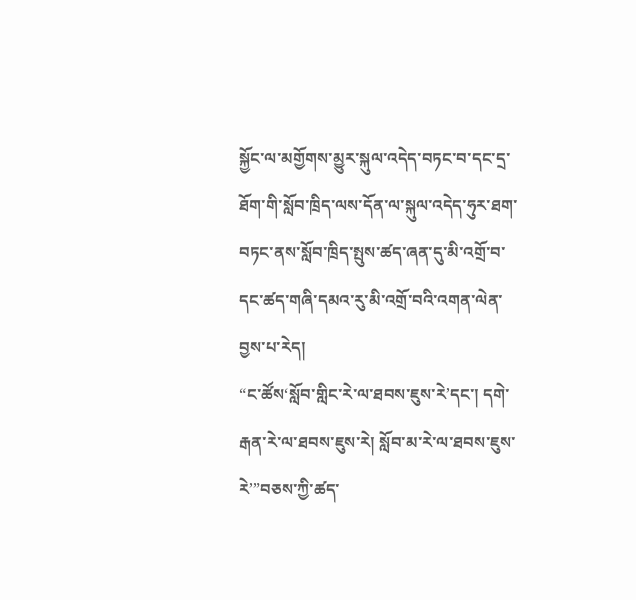སྐྱོང་ལ་མགྱོགས་མྱུར་སྐུལ་འདེད་བཏང་བ་དང་དྲ་ཐོག་གི་སློབ་ཁྲིད་ལས་དོན་ལ་སྐུལ་འདེད་ཧུར་ཐག་བཏང་ནས་སློབ་ཁྲིད་སྤུས་ཚད་ཞན་དུ་མི་འགྲོ་བ་དང་ཚད་གཞི་དམའ་རུ་མི་འགྲོ་བའི་འགན་ལེན་བྱས་པ་རེད།
“ང་ཚོས‘སློབ་གླིང་རེ་ལ་ཐབས་ཇུས་རེ’དང་། དགེ་རྒན་རེ་ལ་ཐབས་ཇུས་རེ། སློབ་མ་རེ་ལ་ཐབས་ཇུས་རེ’”བཅས་ཀྱི་ཚད་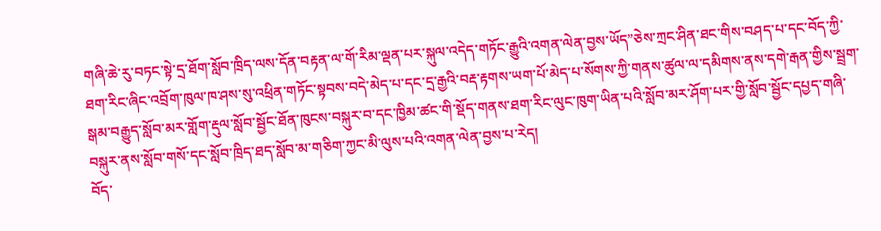གཞི་ཆེ་རུ་བཏང་སྟེ་དྲ་ཐོག་སློབ་ཁྲིད་ལས་དོན་བརྟན་ལ་གོ་རིམ་ལྡན་པར་སྐུལ་འདེད་གཏོང་རྒྱུའི་འགན་ལེན་བྱས་ཡོད”ཅེས་ཀྲང་ཤིན་ཐང་གིས་བཤད་པ་དང་བོད་ཀྱི་ཐག་རིང་ཞིང་འབྲོག་ཁུལ་ཁ་ཤས་སུ་འཕྲིན་གཏོང་སྟབས་བདེ་མེད་པ་དང་དྲ་རྒྱའི་བརྡ་རྟགས་ཡག་པོ་མེད་པ་སོགས་ཀྱི་གནས་ཚུལ་ལ་དམིགས་ནས་དགེ་རྒན་གྱིས་སྦྲག་སྒམ་བརྒྱུད་སློབ་མར་གློག་རྡུལ་སློབ་སྦྱོང་ཐོན་ཁུངས་བསྐུར་བ་དང་ཁྱིམ་ཚང་གི་སྡོད་གནས་ཐག་རིང་ལུང་ཁུག་ཡིན་པའི་སློབ་མར་ཤོག་པར་གྱི་སློབ་སྦྱོང་དཔྱད་གཞི་བསྐུར་ནས་སློབ་གསོ་དང་སློབ་ཁྲིད་ཐད་སློབ་མ་གཅིག་ཀྱང་མི་ལུས་པའི་འགན་ལེན་བྱས་པ་རེད།
བོད་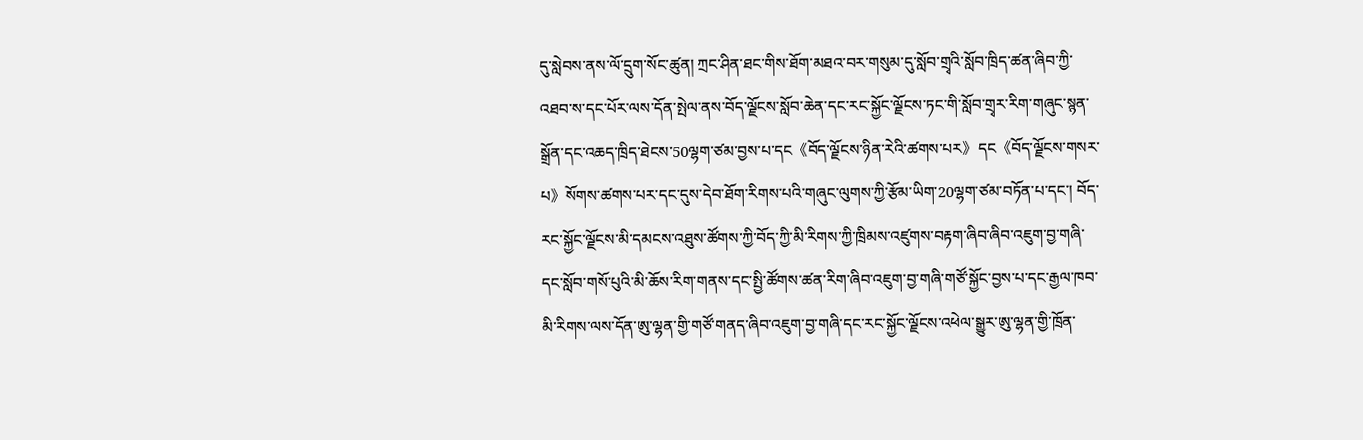དུ་སླེབས་ནས་ལོ་དྲུག་སོང་ཚུན། ཀྲང་ཤིན་ཐང་གིས་ཐོག་མཐའ་བར་གསུམ་དུ་སློབ་གྲྭའི་སློབ་ཁྲིད་ཚན་ཞིབ་ཀྱི་འཐབ་ས་དང་པོར་ལས་དོན་སྤེལ་ནས་བོད་ལྗོངས་སློབ་ཆེན་དང་རང་སྐྱོང་ལྗོངས་ཏང་གི་སློབ་གྲྭར་རིག་གཞུང་སྙན་སྒྲོན་དང་འཆད་ཁྲིད་ཐེངས་50ལྷག་ཙམ་བྱས་པ་དང《བོད་ལྗོངས་ཉིན་རེའི་ཚགས་པར》དང《བོད་ལྗོངས་གསར་པ》སོགས་ཚགས་པར་དང་དུས་དེབ་ཐོག་རིགས་པའི་གཞུང་ལུགས་ཀྱི་རྩོམ་ཡིག་20ལྷག་ཙམ་བཏོན་པ་དང་། བོད་རང་སྐྱོང་ལྗོངས་མི་དམངས་འཐུས་ཚོགས་ཀྱི་བོད་ཀྱི་མི་རིགས་ཀྱི་ཁྲིམས་འཛུགས་བརྟག་ཞིབ་ཞིབ་འཇུག་བྱ་གཞི་དང་སློབ་གསོ་པུའི་མི་ཆོས་རིག་གནས་དང་སྤྱི་ཚོགས་ཚན་རིག་ཞིབ་འཇུག་བྱ་གཞི་གཙོ་སྐྱོང་བྱས་པ་དང་རྒྱལ་ཁབ་མི་རིགས་ལས་དོན་ཨུ་ལྷན་གྱི་གཙོ་གནད་ཞིབ་འཇུག་བྱ་གཞི་དང་རང་སྐྱོང་ལྗོངས་འཕེལ་སྒྱུར་ཨུ་ལྷན་གྱི་ཁྲོན་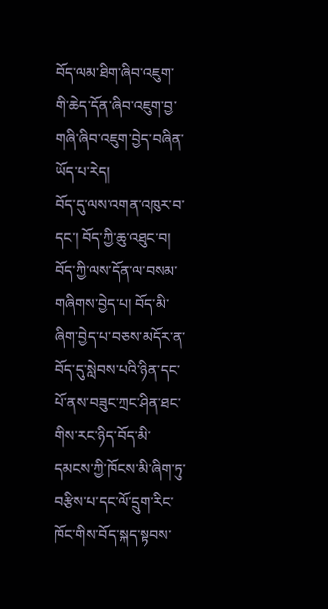བོད་ལམ་ཐིག་ཞིབ་འཇུག་གི་ཆེད་དོན་ཞིབ་འཇུག་བྱ་གཞི་ཞིབ་འཇུག་བྱེད་བཞིན་ཡོད་པ་རེད།
བོད་དུ་ལས་འགན་འཁུར་བ་དང་། བོད་ཀྱི་ཆུ་འཐུང་བ། བོད་ཀྱི་ལས་དོན་ལ་བསམ་གཞིགས་བྱེད་པ། བོད་མི་ཞིག་བྱེད་པ་བཅས་མདོར་ན་བོད་དུ་སླེབས་པའི་ཉིན་དང་པོ་ནས་བཟུང་ཀྲང་ཤིན་ཐང་གིས་རང་ཉིད་བོད་མི་དམངས་ཀྱི་ཁོངས་མི་ཞིག་ཏུ་བརྩིས་པ་དང་ལོ་དྲུག་རིང་ཁོང་གིས་བོད་སྐད་སྟབས་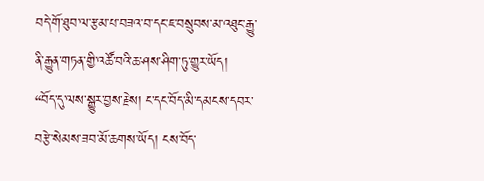བདེ་གོ་ཐུབ་ལ་རྩམ་པ་བཟའ་བ་དང་ཇ་བསྲུབས་མ་འཐུང་རྒྱུ་ནི་རྒྱུན་གཏན་གྱི་འཚོ་བའི་ཆ་ཤས་ཤིག་ཏུ་གྱུར་ཡོད།
“བོད་དུ་ལས་སྒྱུར་བྱས་རྗེས། ང་དང་བོད་མི་དམངས་དབར་བརྩེ་སེམས་ཟབ་མོ་ཆགས་ཡོད། ངས་བོད་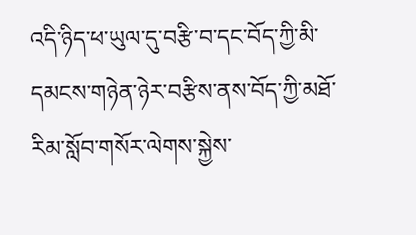འདི་ཉིད་ཕ་ཡུལ་དུ་བརྩི་བ་དང་བོད་ཀྱི་མི་དམངས་གཉེན་ཉེར་བརྩིས་ནས་བོད་ཀྱི་མཐོ་རིམ་སློབ་གསོར་ལེགས་སྐྱེས་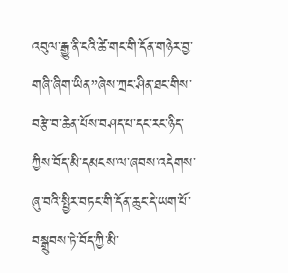འབུལ་རྒྱུ་ནི་ངའི་ཚེ་གང་གི་དོན་གཉེར་བྱ་གཞི་ཞིག་ཡིན”ཞེས་ཀྲང་ཤིན་ཐང་གིས་བརྩེ་བ་ཆེན་པོས་བཤད་པ་དང་རང་ཉིད་ཀྱིས་བོད་མི་དམངས་ལ་ཞབས་འདེགས་ཞུ་བའི་སྤྱིར་བཏང་གི་དོན་ཆུང་དེ་ཡག་པོ་བསྒྲུབས་ཏེ་བོད་ཀྱི་མི་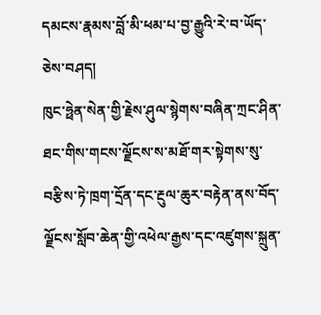དམངས་རྣམས་བློ་མི་ཕམ་པ་བྱ་རྒྱུའི་རེ་བ་ཡོད་ཅེས་བཤད།
ཁུང་ཧྥེན་སེན་གྱི་རྗེས་ཤུལ་སྙེགས་བཞིན་ཀྲང་ཤིན་ཐང་གིས་གངས་ལྗོངས་ས་མཐོ་གར་སྟེགས་སུ་བརྩིས་ཏེ་ཁྲག་དྲོན་དང་རྔུལ་ཆུར་བརྟེན་ནས་བོད་ལྗོངས་སློབ་ཆེན་གྱི་འཕེལ་རྒྱས་དང་འཛུགས་སྐྲུན་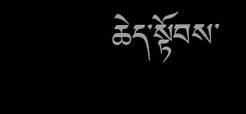ཆེད་སྟོབས་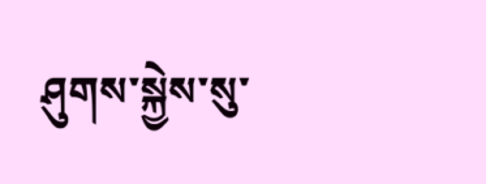ཤུགས་སྐྱེས་སུ་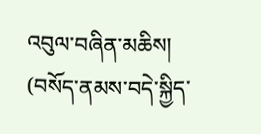འབུལ་བཞིན་མཆིས།
(བསོད་ནམས་བདེ་སྐྱིད་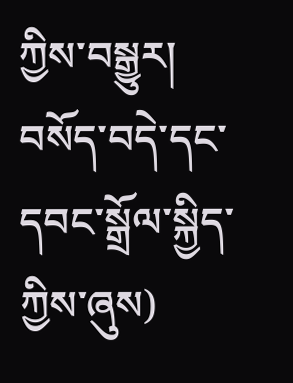ཀྱིས་བསྒྱུར། བསོད་བདེ་དང་དབང་སྒྲོལ་སྐྱིད་ཀྱིས་ཞུས)